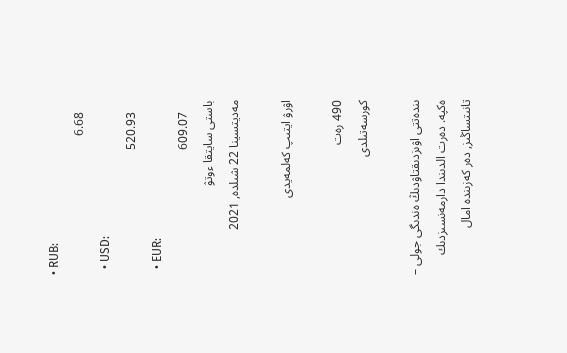• RUB:
    6.68
  • USD:
    520.93
  • EUR:
    609.07
باستى سايتقا ءوتۋ
مەديتسينا 22 شىلدە, 2021

اۋرۋ ايتىپ كەلمەيدى

490 رەت
كورسەتىلدى

ىندەتتى اۋىزدىقتاۋدىڭ ەندىگى جولى – ەكپە. دەرت الدىندا دارمەنسىزدىك تانىتساڭىز, دەر كەزىندە امال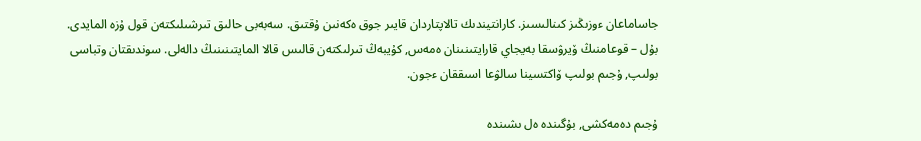جاساماعان ءوزىڭىز كىنالىسىز. كارانتيندىك تالاپتاردان قايىر جوق ەكەنىن ۇقتىق. سەبەبى حالىق تىرشىلىكتەن قول ۇزە المايدى. بۇل – قوعامنىڭ ۆيرۋسقا بەيجاي قارايتىنىنان ەمەس, كۇيبەڭ تىرلىكتەن قالىس قالا المايتىنىنىڭ دالەلى. سوندىقتان وتباسى بولىپ, ۇجىم بولىپ ۆاكتسينا سالۋعا اسىققان ءجون.

ۇجىم دەمەكشى, بۇگىندە ەل ىشىندە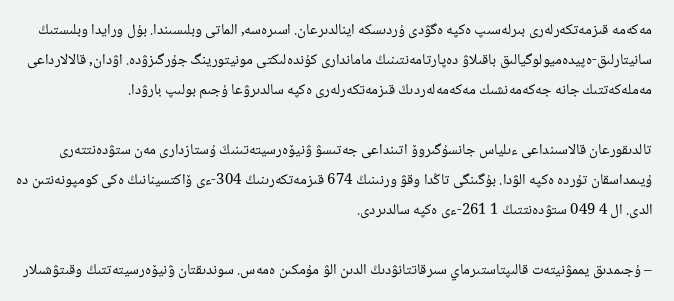مەكەمە قىزمەتكەرلەرى بىرلەسىپ ەكپە ەگۋدى ۇردىسكە اينالدىرعان. اسىرەسە, الماتى وبلىسىندا. بۇل ورايدا وبلىستىڭ سانيتارلىق-ەپيدەميولوگيالىق باقىلاۋ دەپارتامەنتىنىڭ ماماندارى كۇندەلىكتى مونيتورينگ جۇرگىزۋدە. اۋدان, قالالارداعى مەملەكەتتىك جانە جەكەمەنشىك مەكەمەلەردىڭ قىزمەتكەرلەرى ەكپە سالدىرۋعا ۇجىم بولىپ بارۋدا.

تالدىقورعان قالاسىنداعى ءىلياس جانسۇگىروۆ اتىنداعى جەتىسۋ ۋنيۆەرسيتەتىنىڭ ۇستازدارى مەن ستۋدەنتتەرى ۇيىمداسقان تۇردە ەكپە الۋدا. بۇگىنگى تاڭدا وقۋ ورنىنىڭ 674 قىزمەتكەرىنىڭ 304-ءى ۆاكتسينانىڭ ەكى كومپونەنتىن دە الدى. ال 4 049 ستۋدەنتتىڭ 1 261-ءى ەكپە سالدىردى.

– ۇجىمدىق يممۋنيتەت قالىپتاستىرماي سىرقاتتانۋدىڭ الدىن الۋ مۇمكىن ەمەس. سوندىقتان ۋنيۆەرسيتەتتىڭ وقىتۋشىلار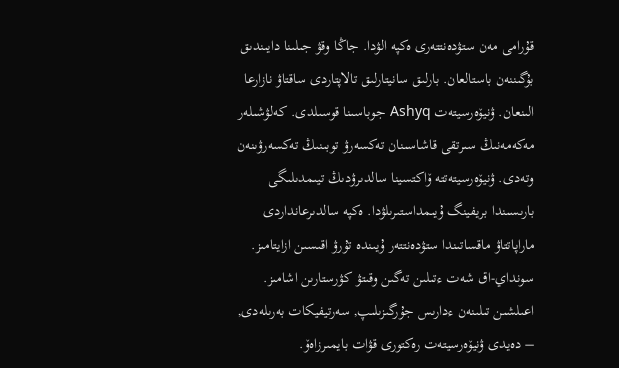قۇرامى مەن ستۋدەنتتەرى ەكپە الۋدا. جاڭا وقۋ جىلىنا دايىندىق بۇگىننەن باستالعان. بارلىق سانيتارلىق تالاپتاردى ساقتاۋ نازارعا الىنعان. ۋنيۆەرسيتەت Ashyq جوباسىنا قوسىلدى. كەلۋشىلەر مەكەمەنىڭ سىرتقى قاشاسىنان تەكسەرۋ توبىنىڭ تەكسەرۋىنەن وتەدى. ۋنيۆەرسيتەتتە ۆاكتسينا سالدىرۋدىڭ تيىمدىلىگى بارىسىندا بريفينگ ۇيىمداستىرىلۋدا. ەكپە سالدىرعانداردى ماراپاتتاۋ ماقساتىندا ستۋدەنتتەر ۇيىندە تۇرۋ اقىسىن ازايتامىز. سونداي-اق شەت ءتىلىن تەگىن وقىتۋ كۋرستارىن اشامىز. اعىلشىن تىلىنەن ءدارىس جۇرگىزىلىپ, سەرتيفيكات بەرىلەدى, – دەيدى ۋنيۆەرسيتەت رەكتورى قۋات بايمىرزاەۆ.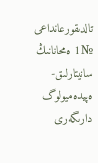تالدىقورعانداعى №1 ەمحانانىڭ سانيتارلىق-ەپيدەميولوگ دارىگەرى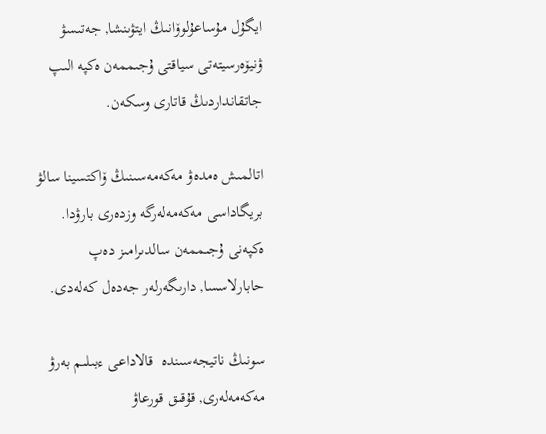ايگۇل مۇساعۇلوۆانىڭ ايتۋىنشا, جەتىسۋ ۋنيۆەرسيتەتى سياقتى ۇجىممەن ەكپە الىپ جاتقانداردىڭ قاتارى وسكەن.

اتالمىش ەمدەۋ مەكەمەسىنىڭ ۆاكتسينا سالۋ بريگاداسى مەكەمەلەرگە وزدەرى بارۋدا. ەكپەنى ۇجىممەن سالدىرامىز دەپ حابارلاسسا, دارىگەرلەر جەدەل كەلەدى.

سونىڭ ناتيجەسىندە  قالاداعى ءبىلىم بەرۋ مەكەمەلەرى, قۇقىق قورعاۋ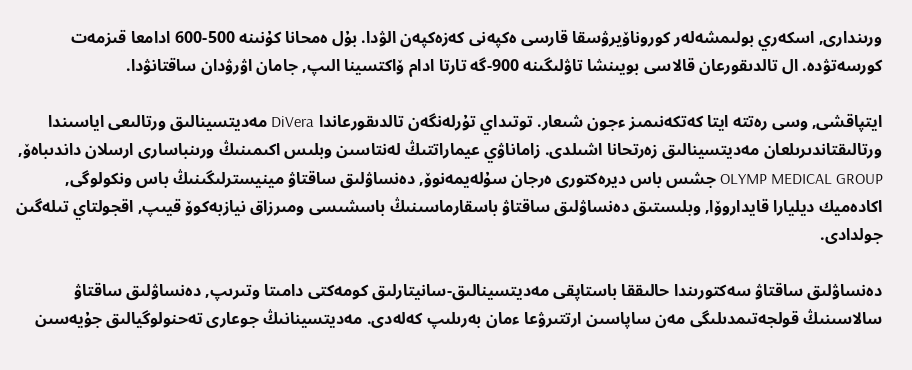ورىندارى, اسكەري بولىمشەلەر كوروناۆيرۋسقا قارسى ەكپەنى كەزەكپەن الۋدا. بۇل ەمحانا كۇنىنە 500-600 ادامعا قىزمەت كورسەتۋدە. ال تالدىقورعان قالاسى بويىنشا تاۋلىگىنە 900-گە تارتا ادام ۆاكتسينا الىپ, جامان اۋرۋدان ساقتانۋدا.

ايتپاقشى, وسى رەتتە ايتا كەتكەنىمىز ءجون شىعار. توتىداي تۇرلەنگەن تالدىقورعاندا DiVera مەديتسينالىق ورتالىعى اياسىندا ورتالىقتاندىرىلعان مەديتسينالىق زەرتحانا اشىلدى. زاماناۋي عيماراتتىڭ لەنتاسىن وبلىس اكىمىنىڭ ورىنباسارى ارسلان داندىباەۆ, OLYMP MEDICAL GROUP جشس باس ديرەكتورى ەرجان سۇلەيمەنوۆ, دەنساۋلىق ساقتاۋ مينيسترلىگىنىڭ باس ونكولوگى, اكادەميك ديليارا قايداروۆا, وبلىستىق دەنساۋلىق ساقتاۋ باسقارماسىنىڭ باسشىسى ومىرزاق نيازبەكوۆ قيىپ, اقجولتاي تىلەگىن جولدادى.

دەنساۋلىق ساقتاۋ سەكتورىندا حالىققا باستاپقى مەديتسينالىق-سانيتارلىق كومەكتى دامىتا وتىرىپ, دەنساۋلىق ساقتاۋ سالاسىنىڭ قولجەتىمدىلىگى مەن ساپاسىن ارتتىرۋعا ءمان بەرىلىپ كەلەدى. مەديتسينانىڭ جوعارى تەحنولوگيالىق جۇيەسىن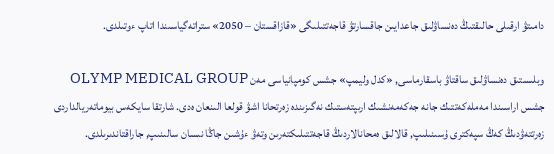دامىتۋ ارقىلى حالىقتىڭ دەنساۋلىق جاعدايىن جاقسارتۋ قاجەتتىلىگى «قازاقستان – 2050» ستراتەگياسىندا اتاپ ءوتىلدى.

وبلىستىق دەنساۋلىق ساقتاۋ باسقارماسى, «كدل وليمپ» جشس كومپانياسى مەن OLYMP MEDICAL GROUP جشس اراسىندا مەملەكەتتىك جانە جەكەمەنشىك ارىپتەستىك نەگىزىندە زەرتحانا اشۋ قولعا الىنعان ەدى. شارتقا سايكەس بيوماتەريالداردى زەرتتەۋدىڭ كەڭ سپەكترى ۇسىنىلىپ, قالالىق ەمحانالاردىڭ قاجەتتىلىكتەرىن وتەۋ ءۇشىن جاڭا نىسان سالىنىپ, جاراقتاندىرىلدى.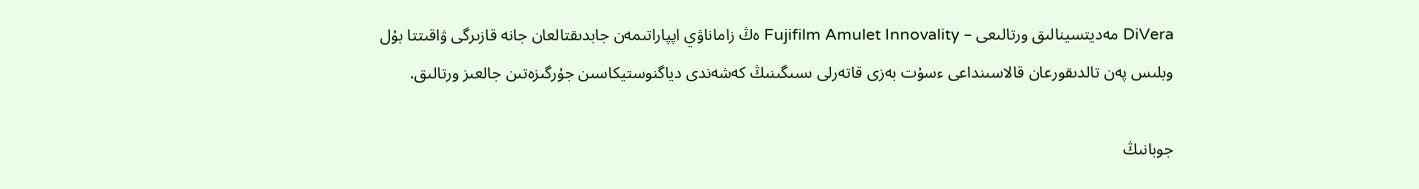DiVera مەديتسينالىق ورتالىعى – Fujifilm Amulet Innovality ەڭ زاماناۋي اپپاراتىمەن جابدىقتالعان جانە قازىرگى ۋاقىتتا بۇل وبلىس پەن تالدىقورعان قالاسىنداعى ءسۇت بەزى قاتەرلى ىسىگىنىڭ كەشەندى دياگنوستيكاسىن جۇرگىزەتىن جالعىز ورتالىق.

جوبانىڭ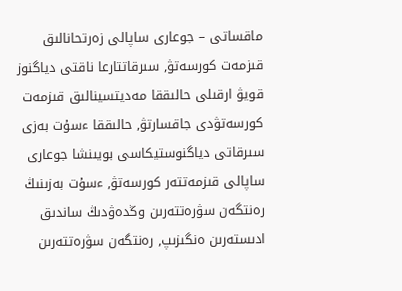ماقساتى – جوعارى ساپالى زەرتحانالىق قىزمەت كورسەتۋ, سىرقاتتارعا ناقتى دياگنوز قويۋ ارقىلى حالىققا مەديتسينالىق قىزمەت كورسەتۋدى جاقسارتۋ, حالىققا ءسۇت بەزى سىرقاتى دياگنوستيكاسى بويىنشا جوعارى ساپالى قىزمەتتەر كورسەتۋ, ءسۇت بەزىنىڭ رەنتگەن سۋرەتتەرىن وڭدەۋدىڭ ساندىق ادىستەرىن ەنگىزىپ, رەنتگەن سۋرەتتەرىن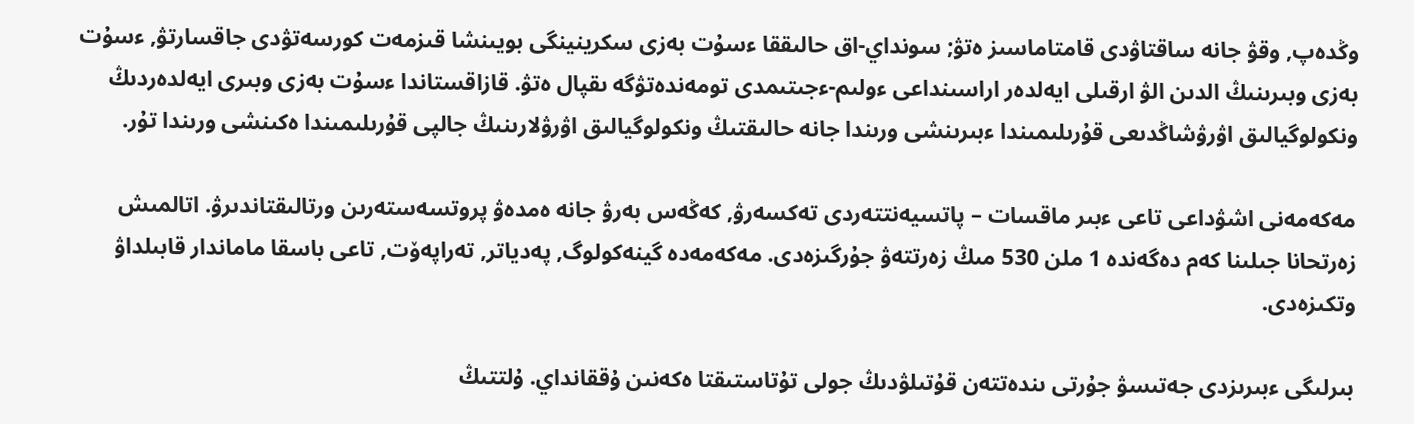وڭدەپ, وقۋ جانە ساقتاۋدى قامتاماسىز ەتۋ; سونداي-اق حالىققا ءسۇت بەزى سكرينينگى بويىنشا قىزمەت كورسەتۋدى جاقسارتۋ, ءسۇت بەزى وبىرىنىڭ الدىن الۋ ارقىلى ايەلدەر اراسىنداعى ءولىم-ءجىتىمدى تومەندەتۋگە ىقپال ەتۋ. قازاقستاندا ءسۇت بەزى وبىرى ايەلدەردىڭ ونكولوگيالىق اۋرۋشاڭدىعى قۇرىلىمىندا ءبىرىنشى ورىندا جانە حالىقتىڭ ونكولوگيالىق اۋرۋلارىنىڭ جالپى قۇرىلىمىندا ەكىنشى ورىندا تۇر.

مەكەمەنى اشۋداعى تاعى ءبىر ماقسات – پاتسيەنتتەردى تەكسەرۋ, كەڭەس بەرۋ جانە ەمدەۋ پروتسەستەرىن ورتالىقتاندىرۋ. اتالمىش زەرتحانا جىلىنا كەم دەگەندە 1 ملن 530 مىڭ زەرتتەۋ جۇرگىزەدى. مەكەمەدە گينەكولوگ, پەدياتر, تەراپەۆت, تاعى باسقا ماماندار قابىلداۋ وتكىزەدى.

بىرلىگى ءبىرىزدى جەتىسۋ جۇرتى ىندەتتەن قۇتىلۋدىڭ جولى تۇتاستىقتا ەكەنىن ۇققانداي. ۇلتتىڭ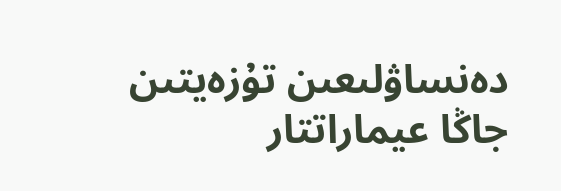دەنساۋلىعىن تۇزەيتىن جاڭا عيماراتتار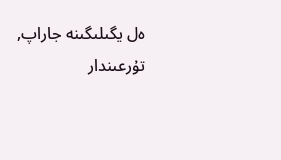ەل يگىلىگىنە جاراپ, تۇرعىندار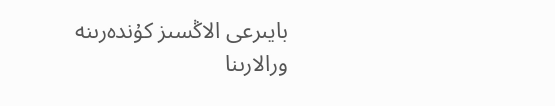بايىرعى الاڭسىز كۇندەرىنە ورالارىنا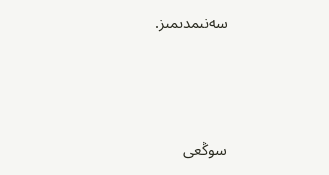سەنىمدىمىز.



سوڭعى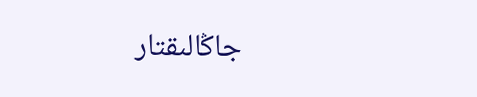جاڭالىقتار